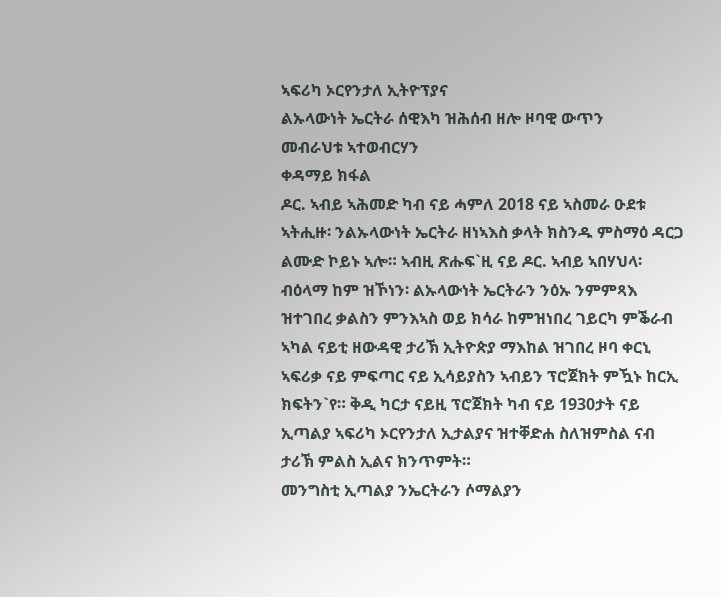ኣፍሪካ ኦርየንታለ ኢትዮፕያና
ልኡላውነት ኤርትራ ሰዊእካ ዝሕሰብ ዘሎ ዞባዊ ውጥን
መብራህቱ ኣተወብርሃን
ቀዳማይ ክፋል
ዶር. ኣብይ ኣሕመድ ካብ ናይ ሓምለ 2018 ናይ ኣስመራ ዑደቱ ኣትሒዙ፡ ንልኡላውነት ኤርትራ ዘነኣእስ ቃላት ክስንዱ ምስማዕ ዳርጋ ልሙድ ኮይኑ ኣሎ። ኣብዚ ጽሑፍ`ዚ ናይ ዶር. ኣብይ ኣበሃህላ፡ ብዕላማ ከም ዝኾነን፡ ልኡላውነት ኤርትራን ንዕኡ ንምምጻእ ዝተገበረ ቃልስን ምንእኣስ ወይ ክሳራ ከምዝነበረ ገይርካ ምቕራብ ኣካል ናይቲ ዘውዳዊ ታሪኽ ኢትዮጵያ ማእከል ዝገበረ ዞባ ቀርኒ ኣፍሪቃ ናይ ምፍጣር ናይ ኢሳይያስን ኣብይን ፕሮጀክት ምዃኑ ከርኢ ክፍትን`የ። ቅዲ ካርታ ናይዚ ፕሮጀክት ካብ ናይ 1930ታት ናይ ኢጣልያ ኣፍሪካ ኦርየንታለ ኢታልያና ዝተቐድሐ ስለዝምስል ናብ ታሪኽ ምልስ ኢልና ክንጥምት።
መንግስቲ ኢጣልያ ንኤርትራን ሶማልያን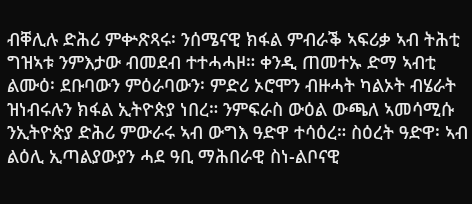ብቐሊሉ ድሕሪ ምቍጽጻሩ፡ ንሰሜናዊ ክፋል ምብራቕ ኣፍሪቃ ኣብ ትሕቲ ግዝኣቱ ንምእታው ብመደብ ተተሓሓዞ። ቀንዲ ጠመተኡ ድማ ኣብቲ ልሙዕ፡ ደቡባውን ምዕራባውን፡ ምድሪ ኦሮሞን ብዙሓት ካልኦት ብሄራት ዝነብሩሉን ክፋል ኢትዮጵያ ነበረ። ንምፍራስ ውዕል ውጫለ ኣመሳሚሱ ንኢትዮጵያ ድሕሪ ምውራሩ ኣብ ውግእ ዓድዋ ተሳዕረ። ስዕረት ዓድዋ፡ ኣብ ልዕሊ ኢጣልያውያን ሓደ ዓቢ ማሕበራዊ ስነ-ልቦናዊ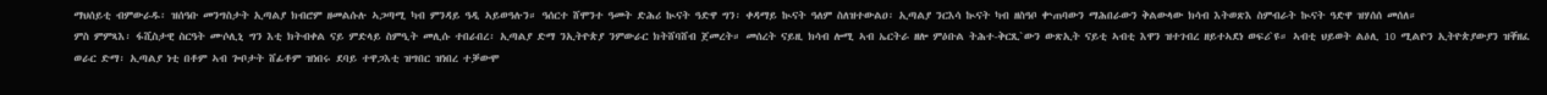ማህሰይቲ ብምውራዱ፡ ዝሰዓቡ መንግስታት ኢጣልያ ክብሮም ዘመልሱሉ ኣጋጣሚ ካብ ምንዳይ ዓዲ ኣይወዓሉን። ዓሰርተ ሸሞንተ ዓመት ድሕሪ ኲናት ዓድዋ ግን፡ ቀዳማይ ኲናት ዓለም ስለዝተውልዐ፡ ኢጣልያ ንርእሳ ኲናት ካብ ዘስዓቦ ቍጠባውን ማሕበራውን ቅልውላው ክሳብ እትወጽእ ስምብራት ኲናት ዓድዋ ዝሃሰሰ መሰለ።
ምስ ምምጻእ፡ ፋሺስታዊ ስርዓት ሙሶሊኒ ግን እቲ ክትብቀል ናይ ምድላይ ስምዒት መሊሱ ተበራበረ፡ ኢጣልያ ድማ ንኢትዮጵያ ንምውራር ክትሸባሸብ ጀመረት። መሰረት ናይዚ ክሳብ ሎሚ ኣብ ኤርትራ ዘሎ ምዕቡል ትሕተ-ቅርጺ`ውን ውጽኢት ናይቲ ኣብቲ እዋን ዝተገብረ ዘይተኣደነ ወፍሪ`ዩ። ኣብቲ ህይወት ልዕሊ 10 ሚልዮን ኢትዮጵያውያን ዝቐዘፈ ወራር ድማ፡ ኢጣልያ ነቲ በቶም ኣብ ጐቦታት ሸፊቶም ዝነበሩ ደባይ ተዋጋእቲ ዝግበር ዝነበረ ተቓውሞ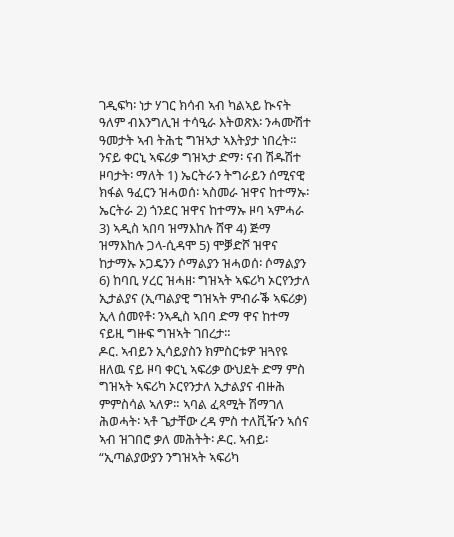ገዲፍካ፡ ነታ ሃገር ክሳብ ኣብ ካልኣይ ኲናት ዓለም ብእንግሊዝ ተሳዒራ እትወጽእ፡ ንሓሙሽተ ዓመታት ኣብ ትሕቲ ግዝኣታ ኣእትያታ ነበረት። ንናይ ቀርኒ ኣፍሪቃ ግዝኣታ ድማ፡ ናብ ሽዱሽተ ዞባታት፡ ማለት 1) ኤርትራን ትግራይን ሰሚናዊ ክፋል ዓፈርን ዝሓወሰ፡ ኣስመራ ዝዋና ከተማኡ፡ ኤርትራ 2) ጎንደር ዝዋና ከተማኡ ዞባ ኣምሓራ 3) ኣዲስ ኣበባ ዝማእከሉ ሸዋ 4) ጅማ ዝማእከሉ ጋላ-ሲዳሞ 5) ሞቓድሾ ዝዋና ከታማኡ ኦጋዴንን ሶማልያን ዝሓወሰ፡ ሶማልያን 6) ከባቢ ሃረር ዝሓዘ፡ ግዝኣት ኣፍሪካ ኦርየንታለ ኢታልያና (ኢጣልያዊ ግዝኣት ምብራቕ ኣፍሪቃ) ኢላ ሰመየቶ፡ ንኣዲስ ኣበባ ድማ ዋና ከተማ ናይዚ ግዙፍ ግዝኣት ገበረታ።
ዶር. ኣብይን ኢሳይያስን ክምስርቱዎ ዝጓየዩ ዘለዉ ናይ ዞባ ቀርኒ ኣፍሪቃ ውህደት ድማ ምስ ግዝኣት ኣፍሪካ ኦርየንታለ ኢታልያና ብዙሕ ምምስሳል ኣለዎ። ኣባል ፈጻሚት ሽማገለ ሕወሓት፡ ኣቶ ጌታቸው ረዳ ምስ ተለቪዥን ኣሰና ኣብ ዝገበሮ ቃለ መሕትት፡ ዶር. ኣብይ፡ “ኢጣልያውያን ንግዝኣት ኣፍሪካ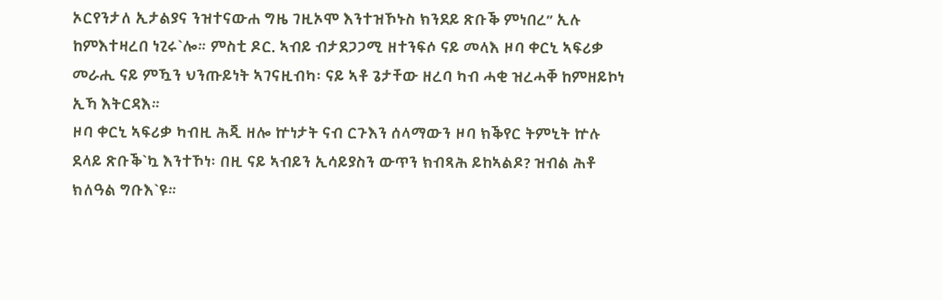ኦርየንታለ ኢታልያና ንዝተናውሐ ግዜ ገዚኦሞ እንተዝኾኑስ ክንደይ ጽቡቕ ምነበረ” ኢሉ ከምእተዛረበ ነጊሩ`ሎ። ምስቲ ዶር. ኣብይ ብታደጋጋሚ ዘተንፍሶ ናይ መላእ ዞባ ቀርኒ ኣፍሪቃ መራሒ ናይ ምዃን ህንጡይነት ኣገናዚብካ፡ ናይ ኣቶ ጌታቸው ዘረባ ካብ ሓቂ ዝረሓቐ ከምዘይኮነ ኢኻ እትርዳእ።
ዞባ ቀርኒ ኣፍሪቃ ካብዚ ሕጂ ዘሎ ኵነታት ናብ ርጉእን ሰላማውን ዞባ ክቕየር ትምኒት ኵሉ ደላይ ጽቡቕ`ኳ እንተኾነ፡ በዚ ናይ ኣብይን ኢሳይያስን ውጥን ክብጻሕ ይከኣልዶ? ዝብል ሕቶ ክለዓል ግቡእ`ዩ።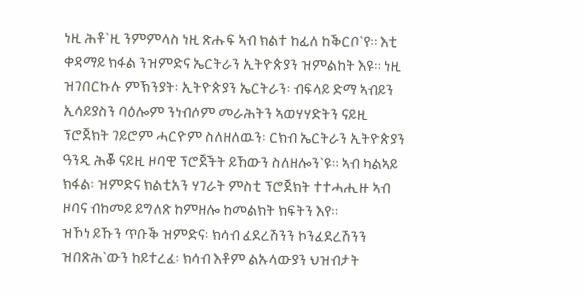ነዚ ሕቶ`ዚ ንምምላስ ነዚ ጽሑፍ ኣብ ክልተ ከፊለ ከቕርቦ`የ። እቲ ቀዳማይ ክፋል ንዝምድና ኤርትራን ኢትዮጵያን ዝምልከት እዩ። ነዚ ዝገበርኩሉ ምኽንያት፡ ኢትዮጵያን ኤርትራን፡ ብፍላይ ድማ ኣብይን ኢሳይያስን ባዕሎም ንነብሶም መራሕትን ኣወሃሃድትን ናይዚ ፕሮጀክት ገይሮም ሓርዮም ስለዘለዉን፡ ርክብ ኤርትራን ኢትዮጵያን ዓንዲ ሕቖ ናይዚ ዞባዊ ፕሮጀችት ይኸውን ስለዘሎን`ዩ። ኣብ ካልኣይ ክፋል፡ ዝምድና ክልቲአን ሃገራት ምስቲ ፕሮጀክት ተተሓሒዙ ኣብ ዞባና ብከመይ ይግለጽ ከምዘሎ ከመልክት ክፍትን እየ።
ዝኾነ ይኹን ጥቡቕ ዝምድና፡ ክሳብ ፈደረሽንን ኮንፈደረሽንን ዝበጽሕ`ውን ከይተረፈ፡ ክሳብ እቶም ልኡላውያን ህዝብታት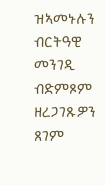ዝኣመኑሉን ብርትዓዊ መንገዲ ብድምጾም ዘረጋገጹዎን ጸገም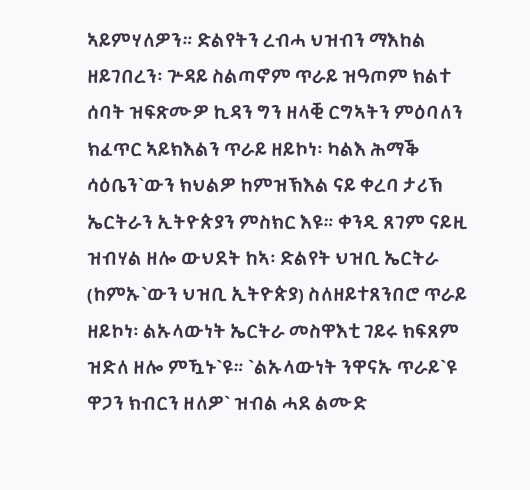ኣይምሃለዎን። ድልየትን ረብሓ ህዝብን ማእከል ዘይገበረን፡ ጕዳይ ስልጣኖም ጥራይ ዝዓጦም ክልተ ሰባት ዝፍጽሙዎ ኪዳን ግን ዘላቒ ርግኣትን ምዕባለን ክፈጥር ኣይክእልን ጥራይ ዘይኮነ፡ ካልእ ሕማቕ ሳዕቤን`ውን ክህልዎ ከምዝኽእል ናይ ቀረባ ታሪኽ ኤርትራን ኢትዮጵያን ምስክር እዩ። ቀንዲ ጸገም ናይዚ ዝብሃል ዘሎ ውህደት ከኣ፡ ድልየት ህዝቢ ኤርትራ (ከምኡ`ውን ህዝቢ ኢትዮጵያ) ስለዘይተጸንበሮ ጥራይ ዘይኮነ፡ ልኡላውነት ኤርትራ መስዋእቲ ገይሩ ክፍጸም ዝድለ ዘሎ ምዃኑ`ዩ። `ልኡላውነት ንዋናኡ ጥራይ`ዩ ዋጋን ክብርን ዘለዎ` ዝብል ሓደ ልሙድ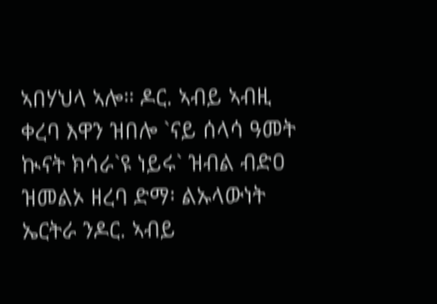ኣበሃህላ ኣሎ። ዶር. ኣብይ ኣብዚ ቀረባ እዋን ዝበሎ `ናይ ሰላሳ ዓመት ኲናት ክሳራ`ዩ ነይሩ` ዝብል ብድዐ ዝመልኦ ዘረባ ድማ፡ ልኡላውነት ኤርትራ ንዶር. ኣብይ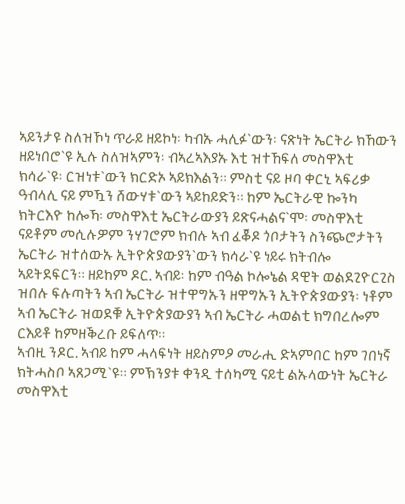ኣይንታዩ ስለዝኾነ ጥራይ ዘይኮነ፡ ካብኡ ሓሊፉ`ውን፡ ናጽነት ኤርትራ ክኸውን ዘይነበሮ`ዩ ኢሉ ስለዝኣምን፡ ብኣረኣእያኡ እቲ ዝተኸፍለ መስዋእቲ ክሳራ`ዩ፡ ርዝነቱ`ውን ክርድኦ ኣይክእልን። ምስቲ ናይ ዞባ ቀርኒ ኣፍሪቃ ዓብላሊ ናይ ምዃን ሸውሃቱ`ውን ኣይከይድን። ከም ኤርትራዊ ኰንካ ክትርእዮ ከሎኻ፡ መስዋእቲ ኤርትራውያን ይጽናሓልና`ሞ፡ መስዋእቲ ናይቶም መሲሉዎም ንሃገሮም ክብሉ ኣብ ፈቖዶ ጎቦታትን ስንጭሮታትን ኤርትራ ዝተሰውኡ ኢትዮጵያውያን`ውን ክሳራ`ዩ ነይሩ ክትብሎ ኣይትደፍርን። ዘይከም ዶር. ኣብይ፡ ከም ብዓል ኮሎኔል ዳዊት ወልደጊዮርጊስ ዝበሉ ፍሉጣትን ኣብ ኤርትራ ዝተዋግኡን ዘዋግኡን ኢትዮጵያውያን፡ ነቶም ኣብ ኤርትራ ዝወደቑ ኢትዮጵያውያን ኣብ ኤርትራ ሓወልቲ ክግበረሎም ርእይቶ ከምዘቕረቡ ይፍለጥ።
ኣብዚ ንዶር. ኣብይ ከም ሓላፍነት ዘይስምዖ መራሒ ድኣምበር ከም ገበነኛ ክትሓስቦ ኣጸጋሚ`ዩ። ምኽንያቱ ቀንዲ ተሰካሚ ናይቲ ልኡላውነት ኤርትራ መስዋእቲ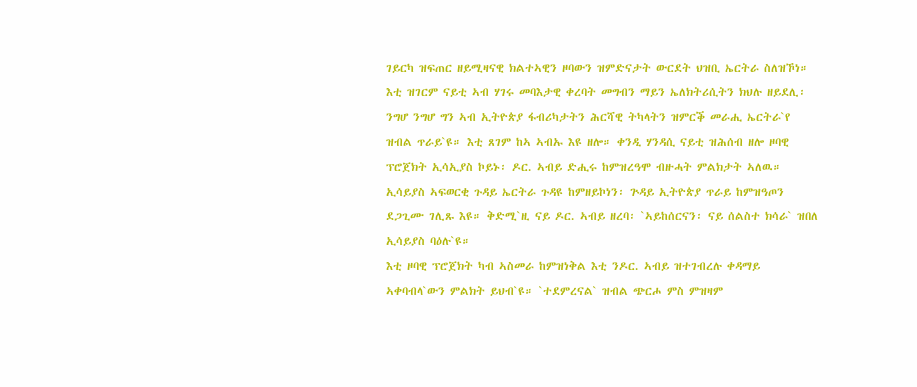ገይርካ ዝፍጠር ዘይሚዛናዊ ክልተኣዊን ዞባውን ዝምድናታት ውርደት ህዝቢ ኤርትራ ስለዝኾነ። እቲ ዝገርም ናይቲ ኣብ ሃገሩ መባእታዊ ቀረባት መግብን ማይን ኤለክትሪሲትን ክህሉ ዘይደሊ፡ ንግሆ ንግሆ ግን ኣብ ኢትዮጵያ ፋብሪካታትን ሕርሻዊ ትካላትን ዝምርቕ መራሒ ኤርትራ`የ ዝብል ጥራይ`ዩ። እቲ ጸገም ከኣ ኣብኡ እዩ ዘሎ። ቀንዲ ሃንዳሲ ናይቲ ዝሕሰብ ዘሎ ዞባዊ ፕሮጀክት ኢሳኢያስ ኮይኑ፡ ዶር. ኣብይ ድሒሩ ከምዝረዓሞ ብዙሓት ምልክታት ኣለዉ። ኢሳይያስ ኣፍወርቂ ጉዳይ ኤርትራ ጉዳዩ ከምዘይኮነን፡ ጕዳይ ኢትዮጵያ ጥራይ ከምዝዓጦን ደጋጊሙ ገሊጹ እዩ። ቅድሚ`ዚ ናይ ዶር. ኣብይ ዘረባ፡ `ኣይከሰርናን፡ ናይ ሰልስተ ክሳራ` ዝበለ ኢሳይያስ ባዕሉ`ዩ።
እቲ ዞባዊ ፕሮጀክት ካብ ኣስመራ ከምዝነቅል እቲ ንዶር. ኣብይ ዝተገብረሉ ቀዳማይ ኣቀባብላ`ውን ምልክት ይህብ`ዩ። `ተደምረናል` ዝብል ጭርሖ ምስ ምዝዛም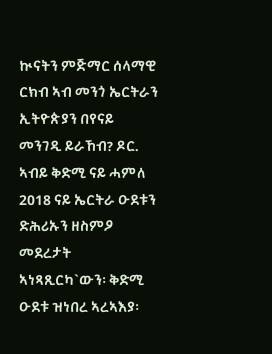ኲናትን ምጅማር ሰላማዊ ርክብ ኣብ መንጎ ኤርትራን ኢትዮጵያን በየናይ መንገዲ ይራኸብ? ዶር. ኣብይ ቅድሚ ናይ ሓምለ 2018 ናይ ኤርትራ ዑደቱን ድሕሪኡን ዘስምዖ መደረታት ኣነጻጺርካ`ውን፡ ቅድሚ ዑደቱ ዝነበረ ኣረኣእያ፡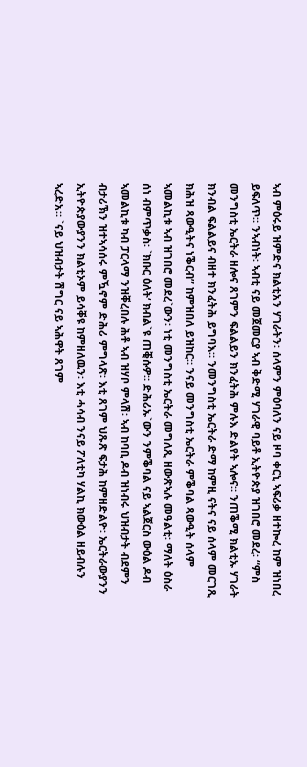ኣብ ምዕሩይ ዝምድና ክልቲአን ሃገራትን፡ ሰላምን ምዕባለን ናይ ዞባ ቀርኒ ኣፍሪቃ ዘተኰረ ከም ዝነበረ ይፍለጥ። ንኣብነት፡ ኣብቲ ናይ መጀመርያ ኣብ ቅድሚ ሃገራዊ ባይቶ ኢትዮጵያ ዝገበሮ መደረ፡ “ምስ መንግስቲ ኤርትራ ዘሎና ጸገምን ፍልልይን ክንፈትሕ ምሉእ ድልየት ኣሎና። ንጠቕሚ ክልቲኡ ሃገራት ክንብል ፍልልይና ብዘተ ክንፈትሕ ይግባእ። ንመንግስቲ ኤርትራ ድማ ከምዚ ናትና ናይ ሰላም መርገጺ ክሕዝ ጻውዒትና ነቕርብ” ከምዝበለ ይዝከር። ንናይ መንግስቲ ኤርትራ ምቕባል ጻውዒት ሰላም ኣመልኪቱ ኣብ ዝገበሮ መደረ`ውን፡ ነቲ መንግስቲ ኤርትራ መግለጺ ዘውጽኣሉ መዓልቲ፡ ማለት ዕስራ ሰነ ብምጥቃስ፡ `ክቡር ዕለት‘ ክብል`ዩ ጠቒሱዎ። ድሕሪኡ`ውን ንምቕባል ናይ ኣልጀርስ ውዕል ዶብ ኣመልኪቱ ካብ ፓርላማ ንዝቐረበሉ ሕቶ ኣብ ዝሃቦ ምላሽ፡ ኣብ ከባቢ ዶብ ዝነብሩ ህዝብታት ብደምን ብታሪኽን ዝተኣሳሰሩ ምዃኖም ድሕሪ ምግላጽ፡ እቲ ጸገም ህጹጽ ፍታሕ ከምዘድልዮ፡ ኤርትራውያንን ኢትዮጵያውያንን ክልቲኦም ይሳቐዩ ከምዘለዉን፡ እቲ ሓሳብ ንናይ ፖለቲካ ሃልኪ ክውዕል ዘይብሉን ኣረድአ። `ናይ ህዝብታት ሽግር ናይ ኣሕዋት ጸገም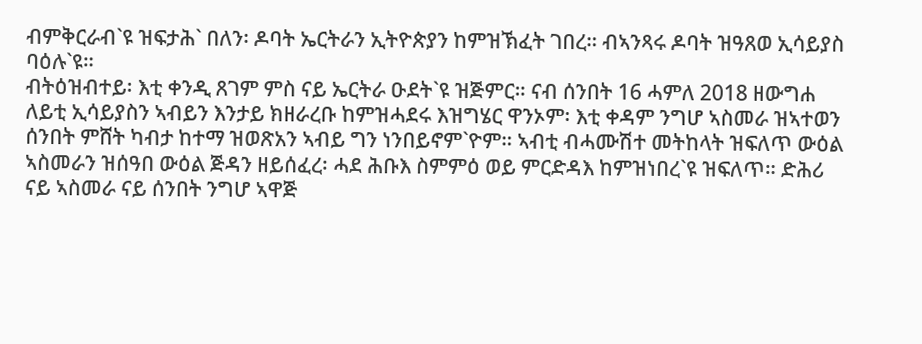ብምቅርራብ`ዩ ዝፍታሕ` በለን፡ ዶባት ኤርትራን ኢትዮጵያን ከምዝኽፈት ገበረ። ብኣንጻሩ ዶባት ዝዓጸወ ኢሳይያስ ባዕሉ`ዩ።
ብትዕዝብተይ፡ እቲ ቀንዲ ጸገም ምስ ናይ ኤርትራ ዑደት`ዩ ዝጅምር። ናብ ሰንበት 16 ሓምለ 2018 ዘውግሐ ለይቲ ኢሳይያስን ኣብይን እንታይ ክዘራረቡ ከምዝሓደሩ እዝግሄር ዋንኦም፡ እቲ ቀዳም ንግሆ ኣስመራ ዝኣተወን ሰንበት ምሸት ካብታ ከተማ ዝወጽአን ኣብይ ግን ነንበይኖም`ዮም። ኣብቲ ብሓሙሽተ መትከላት ዝፍለጥ ውዕል ኣስመራን ዝሰዓበ ውዕል ጅዳን ዘይሰፈረ፡ ሓደ ሕቡእ ስምምዕ ወይ ምርድዳእ ከምዝነበረ`ዩ ዝፍለጥ። ድሕሪ ናይ ኣስመራ ናይ ሰንበት ንግሆ ኣዋጅ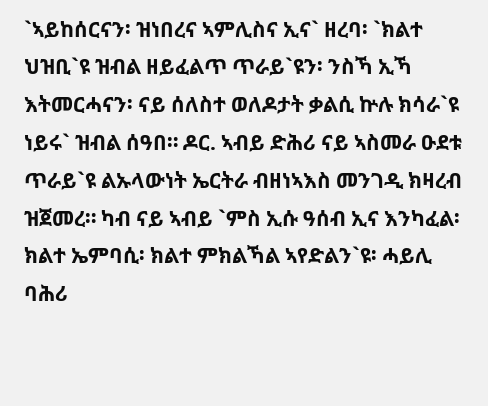`ኣይከሰርናን፡ ዝነበረና ኣምሊስና ኢና` ዘረባ፡ `ክልተ ህዝቢ`ዩ ዝብል ዘይፈልጥ ጥራይ`ዩን፡ ንስኻ ኢኻ እትመርሓናን፡ ናይ ሰለስተ ወለዶታት ቃልሲ ኵሉ ክሳራ`ዩ ነይሩ` ዝብል ሰዓበ። ዶር. ኣብይ ድሕሪ ናይ ኣስመራ ዑደቱ ጥራይ`ዩ ልኡላውነት ኤርትራ ብዘነኣእስ መንገዲ ክዛረብ ዝጀመረ። ካብ ናይ ኣብይ `ምስ ኢሱ ዓሰብ ኢና እንካፈል፡ ክልተ ኤምባሲ፡ ክልተ ምክልኻል ኣየድልን`ዩ፡ ሓይሊ ባሕሪ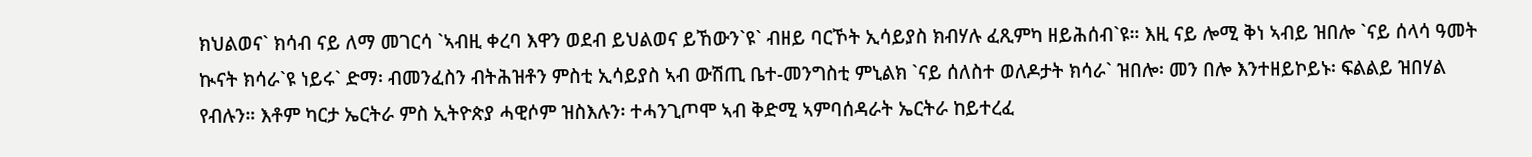ክህልወና` ክሳብ ናይ ለማ መገርሳ `ኣብዚ ቀረባ እዋን ወደብ ይህልወና ይኸውን`ዩ` ብዘይ ባርኾት ኢሳይያስ ክብሃሉ ፈጺምካ ዘይሕሰብ`ዩ። እዚ ናይ ሎሚ ቅነ ኣብይ ዝበሎ `ናይ ሰላሳ ዓመት ኲናት ክሳራ`ዩ ነይሩ` ድማ፡ ብመንፈስን ብትሕዝቶን ምስቲ ኢሳይያስ ኣብ ውሽጢ ቤተ-መንግስቲ ምኒልክ `ናይ ሰለስተ ወለዶታት ክሳራ` ዝበሎ፡ መን በሎ እንተዘይኮይኑ፡ ፍልልይ ዝበሃል የብሉን። እቶም ካርታ ኤርትራ ምስ ኢትዮጵያ ሓዊሶም ዝስእሉን፡ ተሓንጊጦሞ ኣብ ቅድሚ ኣምባሰዳራት ኤርትራ ከይተረፈ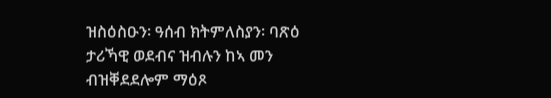ዝስዕስዑን፡ ዓሰብ ክትምለስያን፡ ባጽዕ ታሪኻዊ ወደብና ዝብሉን ከኣ መን ብዝቐደደሎም ማዕጾ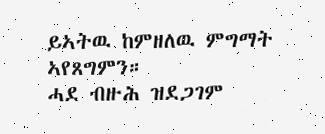ይኣትዉ ከምዘለዉ ምግማት ኣየጸግምን።
ሓደ ብዙሕ ዝደጋገም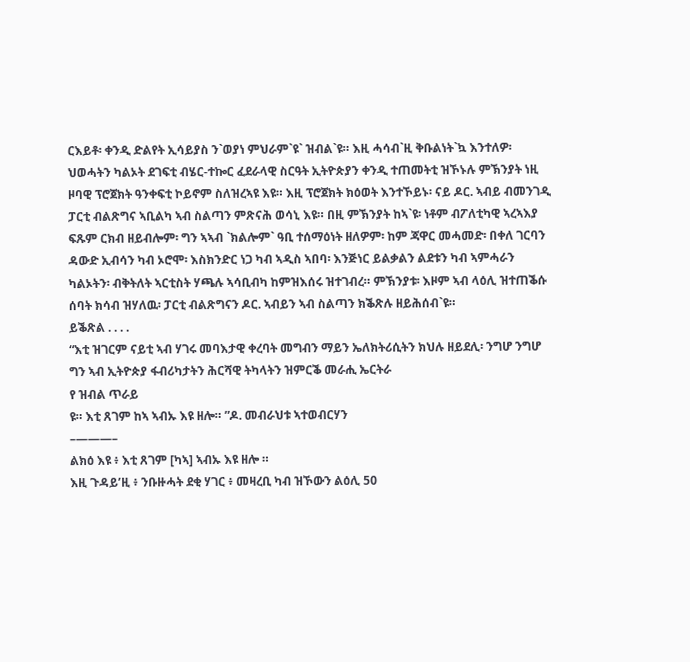ርእይቶ፡ ቀንዲ ድልየት ኢሳይያስ ን`ወያነ ምህራም`ዩ` ዝብል`ዩ። እዚ ሓሳብ`ዚ ቅቡልነት`ኳ እንተለዎ፡ ህወሓትን ካልኦት ደገፍቲ ብሄር-ተኰር ፈደራላዊ ስርዓት ኢትዮጵያን ቀንዲ ተጠመትቲ ዝኾኑሉ ምኽንያት ነዚ ዞባዊ ፕሮጀክት ዓንቀፍቲ ኮይኖም ስለዝረኣዩ እዩ። እዚ ፕሮጀክት ክዕወት እንተኾይኑ፡ ናይ ዶር. ኣብይ ብመንገዲ ፓርቲ ብልጽግና ኣቢልካ ኣብ ስልጣን ምጽናሕ ወሳኒ እዩ። በዚ ምኽንያት ከኣ`ዩ፡ ነቶም ብፖለቲካዊ ኣረኣእያ ፍጹም ርክብ ዘይብሎም፡ ግን ኣኣብ `ክልሎም` ዓቢ ተሰማዕነት ዘለዎም፡ ከም ጃዋር መሓመድ፡ በቀለ ገርባን ዳውድ ኢብሳን ካብ ኦሮሞ፡ እስክንድር ነጋ ካብ ኣዲስ ኣበባ፡ እንጅነር ይልቃልን ልደቱን ካብ ኣምሓራን ካልኦትን፡ ብቅትለት ኣርቲስት ሃጫሉ ኣሳቢብካ ከምዝእሰሩ ዝተገብረ። ምኽንያቱ፡ እዞም ኣብ ላዕሊ ዝተጠቕሱ ሰባት ክሳብ ዝሃለዉ፡ ፓርቲ ብልጽግናን ዶር. ኣብይን ኣብ ስልጣን ክቕጽሉ ዘይሕሰብ`ዩ።
ይቕጽል . . . .
“እቲ ዝገርም ናይቲ ኣብ ሃገሩ መባእታዊ ቀረባት መግብን ማይን ኤለክትሪሲትን ክህሉ ዘይደሊ፡ ንግሆ ንግሆ ግን ኣብ ኢትዮጵያ ፋብሪካታትን ሕርሻዊ ትካላትን ዝምርቕ መራሒ ኤርትራ
የ ዝብል ጥራይ
ዩ። እቲ ጸገም ከኣ ኣብኡ እዩ ዘሎ። ”ዶ. መብራህቱ ኣተወብርሃን
–———–
ልክዕ እዩ ፥ እቲ ጸገም [ካኣ] ኣብኡ እዩ ዘሎ ።
እዚ ጉዳይ’ዚ ፥ ንቡዙሓት ደቂ ሃገር ፥ መዛረቢ ካብ ዝኾውን ልዕሊ 50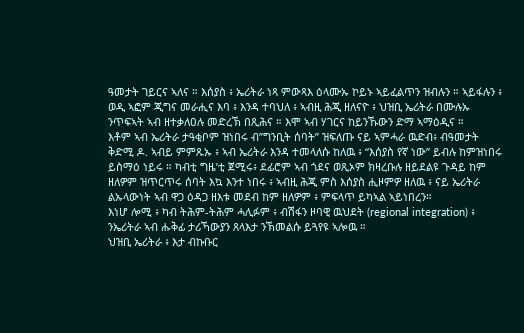ዓመታት ገይርና ኣለና ። እሰያስ ፥ ኤሪትራ ነጻ ምውጻእ ዕላሙኡ ኮይኑ ኣይፈልጥን ዝብሉን ። ኣይፋሉን ፥ ወዲ ኣፎም ጂግና መራሒና እባ ፥ እንዳ ተባህለ ፥ ኣብዚ ሕጂ ዘለናዮ ፥ ህዝቢ ኤሪትራ በሙሉኡ ንጥፍኣት ኣብ ዘተቃለዐሉ መድረኽ በጺሕና ። እሞ ኣብ ሃገርና ከይንኹውን ድማ ኣማዕዲና ።
እቶም ኣብ ኤሪትራ ታዓቂቦም ዝነበሩ ብ”ግንቢት ሰባት” ዝፍለጡ ናይ ኣምሓራ ዉድብ፥ ብዓመታት ቅድሚ ዶ. ኣብይ ምምጹኡ ፥ ኣብ ኤሪትራ እንዳ ተመላለሱ ከለዉ ፥ “እሰያስ የኛ ነው” ይብሉ ከምዝነበሩ ይስማዕ ነይሩ ። ካብቲ ግዜ’ቲ ጀሚሩ፥ ደፊሮም ኣብ ጎደና ወጺኦም ክዛረቡሉ ዘይደልዩ ጉዳይ ከም ዘለዎም ዝጥርጥሩ ሰባት እኳ እንተ ነበሩ ፥ ኣብዚ ሕጂ ምስ እሰያስ ሒዞምዎ ዘለዉ ፥ ናይ ኤሪትራ ልኡላውነት ኣብ ዋጋ ዕዳጋ ዘእቱ መደብ ከም ዘለዎም ፥ ምፍላጥ ይካኣል ኣይነበረን።
እነሆ ሎሚ ፥ ካብ ትሕም-ትሕም ሓሊፉም ፥ ብሽፋን ዞባዊ ዉህደት (regional integration) ፥ ንኤሪትራ ኣብ ሑቅፊ ታሪኻውያን ጸላእታ ንኽመልሱ ይጓየዩ ኣሎዉ ።
ህዝቢ ኤሪትራ ፥ እታ ብኩቡር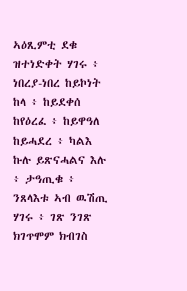ኣዕጺምቲ ደቁ ዝተነድቀት ሃገሩ ፥ ነበረያ-ነበረ ከይኮነት ከላ ፥ ከይደቀሰ ከየዕረፈ ፥ ከይዋዓለ ከይሓደረ ፥ ካልእ ኩሉ ይጽናሓልና እሉ ፥ ታዓጢቁ ፥ ንጸላእቱ ኣብ ዉሽጢ ሃገሩ ፥ ገጽ ንገጽ ክገጥሞም ክብገስ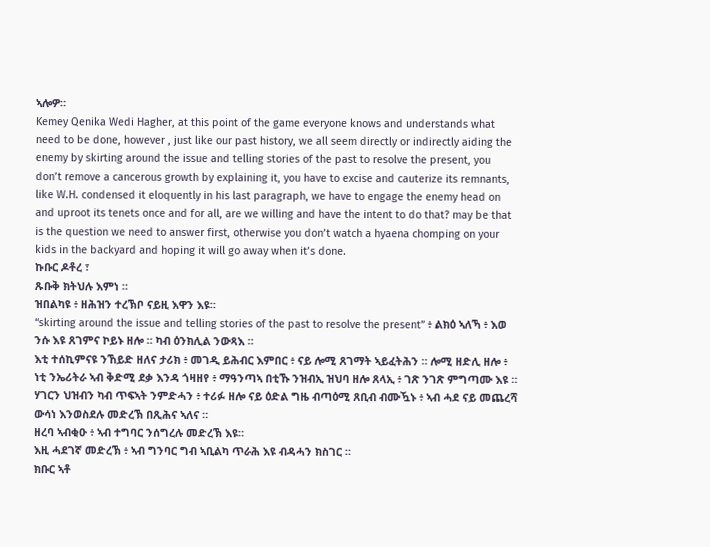ኣሎዎ።
Kemey Qenika Wedi Hagher, at this point of the game everyone knows and understands what need to be done, however , just like our past history, we all seem directly or indirectly aiding the enemy by skirting around the issue and telling stories of the past to resolve the present, you don’t remove a cancerous growth by explaining it, you have to excise and cauterize its remnants, like W.H. condensed it eloquently in his last paragraph, we have to engage the enemy head on and uproot its tenets once and for all, are we willing and have the intent to do that? may be that is the question we need to answer first, otherwise you don’t watch a hyaena chomping on your kids in the backyard and hoping it will go away when it’s done.
ኩቡር ዶቶረ ፣
ጹቡቅ ክትህሉ እምነ ።
ዝበልካዩ ፥ ዘሕዝን ተረኽቦ ናይዚ እዋን እዩ።
“skirting around the issue and telling stories of the past to resolve the present” ፥ ልክዕ ኣለኻ ፥ እወ ንሱ እዩ ጸገምና ኮይኑ ዘሎ ። ካብ ዕንክሊል ንውጻእ ።
እቲ ተሰኪምናዩ ንኸይድ ዘለና ታሪክ ፥ መገዲ ይሕብር እምበር ፥ ናይ ሎሚ ጸገማት ኣይፈትሕን ። ሎሚ ዘድሊ ዘሎ ፥ ነቲ ንኤሪትራ ኣብ ቅድሚ ደቃ እንዳ ጎዛዘየ ፥ ማዓንጣኣ በቲኹ ንዝብኢ ዝህባ ዘሎ ጸላኢ ፥ ገጽ ንገጽ ምግጣሙ እዩ ።
ሃገርን ህዝብን ካብ ጥፍኣት ንምድሓን ፥ ተሪፉ ዘሎ ናይ ዕድል ግዜ ብጣዕሚ ጸቢብ ብሙዃኑ ፥ ኣብ ሓደ ናይ መጨረሻ ውሳነ እንወስደሉ መድረኽ በጺሕና ኣለና ።
ዘረባ ኣብቂዑ ፥ ኣብ ተግባር ንሰግረሉ መድረኽ እዩ።
እዚ ሓደገኛ መድረኽ ፥ ኣብ ግንባር ግብ ኣቢልካ ጥራሕ እዩ ብዳሓን ክስገር ።
ክቡር ኣቶ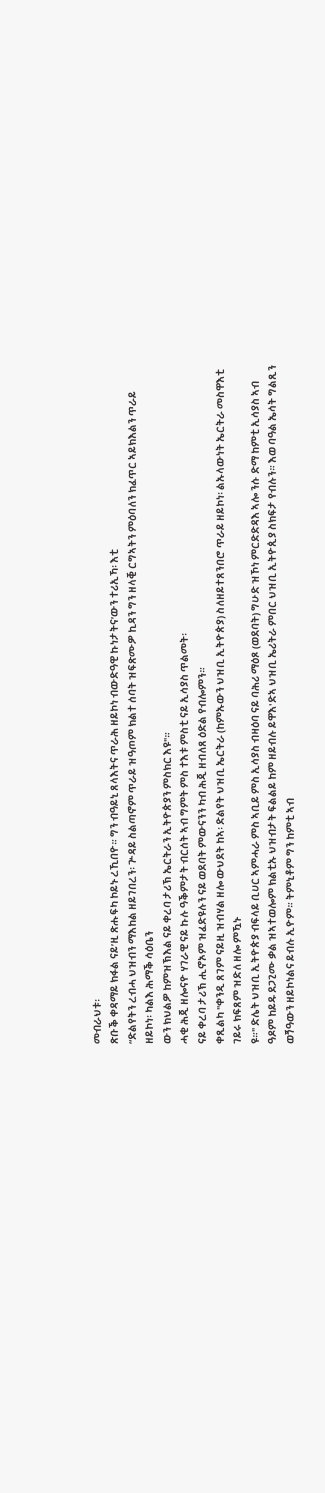መብራህቱ፡
ጽቡቕ ቀዳማይ ክፋል ናይ’ዚ ጽሑፍካ ኮይኑ ረኺበዮ። ግን ብዓይኒ ጸላእትና ጥራሕ ዘይኮነ ብውድዓዊ ኩነታትና’ውን ተሪኢኻ፡ እቲ
“ድልየትን ረብሓ ህዝብን ማእከል ዘይገበረን፡ ጕዳይ ስልጣኖም ጥራይ ዝዓጦም ክልተ ሰባት ዝፍጽሙዎ ኪዳን ግን ዘላቒ ርግኣትን ምዕባለን ክፈጥር ኣይክእልን ጥራይ ዘይኮነ፡ ካልእ ሕማቕ ሳዕቤን
ውን ክህልዎ ከምዝኽእል ናይ ቀረባ ታሪኽ ኤርትራን ኢትዮጵያን ምስክር እዩ"።
ሓቂ ሕጂ ዘሎናዮ ሃገራዊ ናይ ኩሉ ዓቕምታት ብርሰት ኣብ ግምት ምስ ተእቱ ምስቲ ናይ ኢሳያስ ጥልመት፡
ናይ ቀረባ ታሪኽ ሒኖኦም ዝፈድዩሉን ናይ ወደባት ምውናንን ካብ ሕጂ ዘብለጸ ዕድል የብሎምን።
ቀጺልካ "ቀንዲ ጸገም ናይዚ ዝብሃል ዘሎ ውህደት ከኣ፡ ድልየት ህዝቢ ኤርትራ (ከምኡውን ህዝቢ ኢትዮጵያ) ስለዘይተጸንበሮ ጥራይ ዘይኮነ፡ ልኡላውነት ኤርትራ መስዋእቲ ገይሩ ክፍጸም ዝድለ ዘሎ ምዃኑ
ዩ።" ድሌት ህዝቢ ኢትዮጵያ ብፍላይ ቢሀር ኣምሓራ ምስ ኣቢይ ምስ ኢሳያስ ብዛዕባ ናይ ባሕሪ ማዕጾ (ወደባት) ግሁድ ዝኾነ ምርድድዳእ ኣሎ ንሱ ድማ ከምቲ ኢሳያስ ኣብ ዓዶም ከይዱ ደጋጊሙ ቃል ዝኣተወሎም ክልቲኡ ህዝብታት ፍልልይ ከም ዘይብሉ ይዋእ'ድኣ ህዝቢ ኤሪትራ ምበር ህዝቢ ኢትዮጲያ ስክፍታ የብሉን። እወ ባዓል ኤሳት ግልጺን ወጞዓውን ዘይኮነልና ይብሉ ኢዮም። ትምኒቶም ግን ከምቲ ኣብ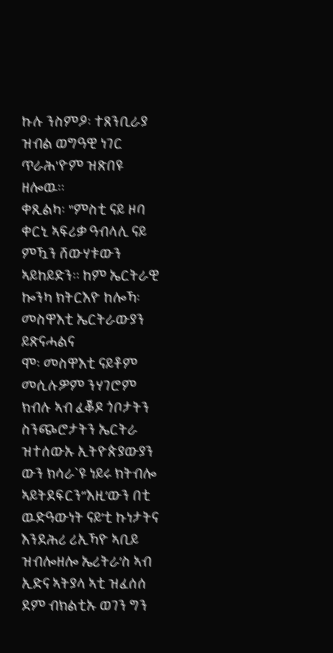ኩሉ ንስምዖ፡ ተጸንቢራያ ዝብል ወግዓዊ ነገር ጥራሕ'ዮም ዝጽበዩ ዘሎዉ።
ቀጺልካ፡ "ምስቲ ናይ ዞባ ቀርኒ ኣፍሪቃ ዓብላሊ ናይ ምዃን ሸውሃቱውን ኣይከይድን። ከም ኤርትራዊ ኰንካ ክትርእዮ ከሎኻ፡ መስዋእቲ ኤርትራውያን ይጽናሓልና
ሞ፡ መስዋእቲ ናይቶም መሲሉዎም ንሃገሮም ክብሉ ኣብ ፈቖዶ ጎቦታትን ስንጭሮታትን ኤርትራ ዝተሰውኡ ኢትዮጵያውያን
ውን ክሳራ`ዩ ነይሩ ክትብሎ ኣይትደፍርን”እዚ’ውን በቲ ዉድዓውነት ናይ’ቲ ኩነታትና እንደሕሪ ሪኢኻዮ ኣቢይ ዝብሎዘሎ ኤሪትራ’ስ ኣብ ኢድና ኣትያላ ኣቲ ዝፈሰሰ ደም ብክልቲኡ ወገን ግን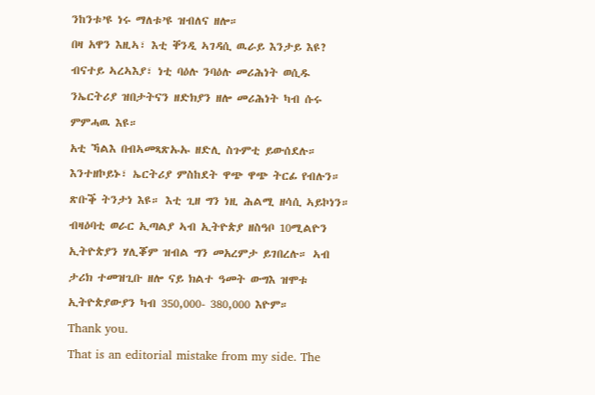ንከንቱ’ዩ ነሩ ማለቱ’ዩ ዝብለና ዘሎ።
በዛ አዋን እዚኣ፣ እቲ ቐንዲ ኣገዳሲ ዉራይ እንታይ እዩ?
ብናተይ ኣረኣእያ፣ ነቲ ባዕሉ ንባዕሉ መሪሕነት ወሲዱ ንኤርትሪያ ዝበታትናን ዘድክያን ዘሎ መሪሕነት ካብ ሱሩ ምምሓዉ እዩ።
አቲ ኻልእ በብኣመጻጽኡኡ ዘድሊ ስጉምቲ ይውሰደሉ።
እንተዘኮይኑ፣ ኤርትሪያ ምስከደት ዋጭ ዋጭ ትርፊ የብሉን።
ጽቡቕ ትንታነ እዩ። እቲ ጊዘ ግን ነዚ ሕልሚ ዘሳሲ ኣይኮነን። ብዛዕባቲ ወራር ኢጣልያ ኣብ ኢትዮጵያ ዘስዓቦ 10ሚልዮን ኢትዮጵያን ሃሊቖም ዝብል ግን መአረምታ ይገበረሉ። ኣብ ታሪክ ተመዝጊቡ ዘሎ ናይ ክልተ ዓመት ውግእ ዝሞቱ ኢትዮጵያውያን ካብ 350,000- 380,000 እዮም።
Thank you.
That is an editorial mistake from my side. The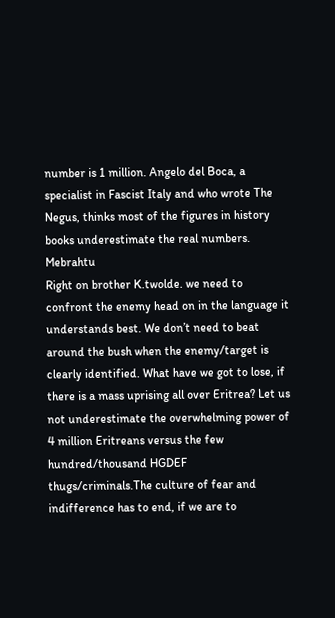number is 1 million. Angelo del Boca, a specialist in Fascist Italy and who wrote The Negus, thinks most of the figures in history books underestimate the real numbers.
Mebrahtu
Right on brother K.twolde. we need to confront the enemy head on in the language it understands best. We don’t need to beat around the bush when the enemy/target is clearly identified. What have we got to lose, if there is a mass uprising all over Eritrea? Let us not underestimate the overwhelming power of 4 million Eritreans versus the few hundred/thousand HGDEF thugs/criminals.The culture of fear and indifference has to end, if we are to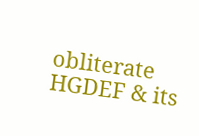obliterate HGDEF & its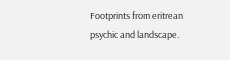Footprints from eritrean psychic and landscape.